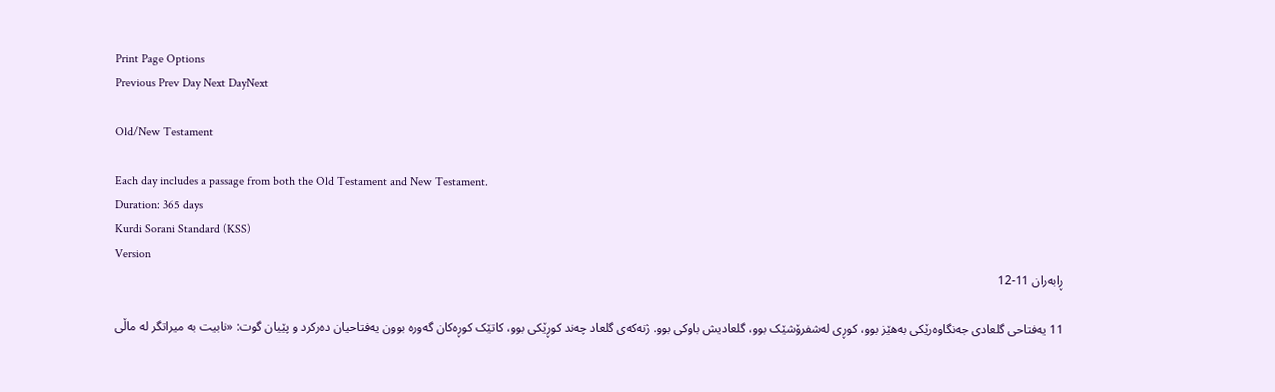Print Page Options
Previous Prev Day Next DayNext

Old/New Testament

Each day includes a passage from both the Old Testament and New Testament.
Duration: 365 days
Kurdi Sorani Standard (KSS)
Version
ڕابەران 11-12

11 یەفتاحی گلعادی جەنگاوەرێکی بەهێز بوو، کوڕی لەشفرۆشێک بوو، گلعادیش باوکی بوو. ژنەکەی گلعاد چەند کوڕێکی بوو، کاتێک کوڕەکان گەورە بوون یەفتاحیان دەرکرد و پێیان گوت: «نابیت بە میراتگر لە ماڵی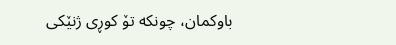باوکمان، چونکە تۆ کوڕی ژنێکی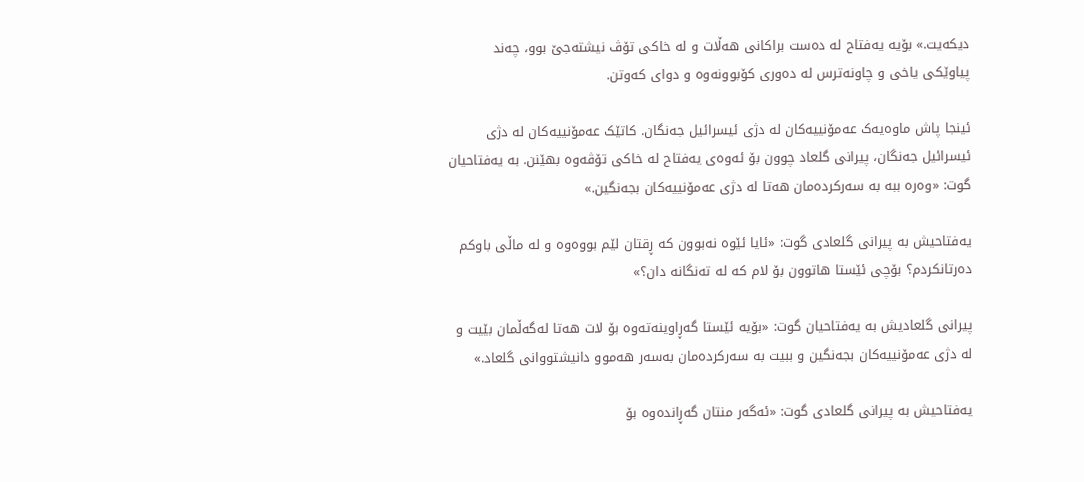دیکەیت.» بۆیە یەفتاح لە دەست براکانی هەڵات و لە خاکی تۆڤ نیشتەجێ بوو، چەند پیاوێکی یاخی و چاونەترس لە دەوری کۆبوونەوە و دوای کەوتن.

ئینجا پاش ماوەیەک عەمۆنییەکان لە دژی ئیسرائیل جەنگان. کاتێک عەمۆنییەکان لە دژی ئیسرائیل جەنگان، پیرانی گلعاد چوون بۆ ئەوەی یەفتاح لە خاکی تۆڤەوە بهێنن. بە یەفتاحیان گوت: «وەرە ببە بە سەرکردەمان هەتا لە دژی عەمۆنییەکان بجەنگین.»

یەفتاحیش بە پیرانی گلعادی گوت: «ئایا ئێوە نەبوون کە ڕقتان لێم بووەوە و لە ماڵی باوکم دەرتانکردم؟ بۆچی ئێستا هاتوون بۆ لام کە لە تەنگانە دان؟»

پیرانی گلعادیش بە یەفتاحیان گوت: «بۆیە ئێستا گەڕاوینەتەوە بۆ لات هەتا لەگەڵمان بێیت و لە دژی عەمۆنییەکان بجەنگین و ببیت بە سەرکردەمان بەسەر هەموو دانیشتووانی گلعاد.»

یەفتاحیش بە پیرانی گلعادی گوت: «ئەگەر منتان گەڕاندەوە بۆ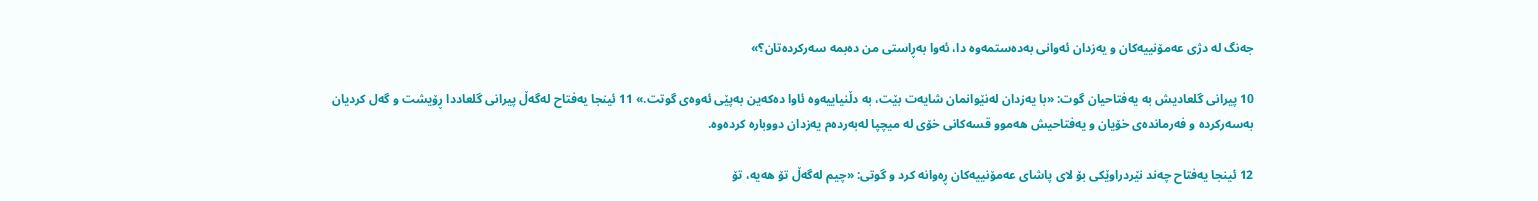جەنگ لە دژی عەمۆنییەکان و یەزدان ئەوانی بەدەستمەوە دا، ئەوا بەڕاستی من دەبمە سەرکردەتان؟»

10 پیرانی گلعادیش بە یەفتاحیان گوت: «با یەزدان لەنێوانمان شایەت بێت، بە دڵنیاییەوە ئاوا دەکەین بەپێی ئەوەی گوتت.» 11 ئینجا یەفتاح لەگەڵ پیرانی گلعاددا ڕۆیشت و گەل کردیان بەسەرکردە و فەرماندەی خۆیان و یەفتاحیش هەموو قسەکانی خۆی لە میچپا لەبەردەم یەزدان دووبارە کردەوە.

12 ئینجا یەفتاح چەند نێردراوێکی بۆ لای پاشای عەمۆنییەکان ڕەوانە کرد و گوتی: «چیم لەگەڵ تۆ هەیە، تۆ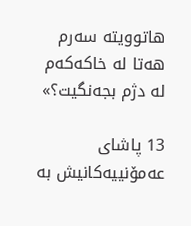هاتوویتە سەرم هەتا لە خاکەکەم لە دژم بجەنگیت؟»

13 پاشای عەمۆنییەکانیش بە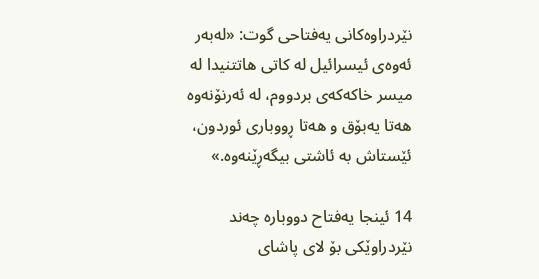نێردراوەکانی یەفتاحی گوت: «لەبەر ئەوەی ئیسرائیل لە کاتی هاتتنیدا لە میسر خاکەکەی بردووم، لە ئەرنۆنەوە هەتا یەبۆق و هەتا ڕووباری ئوردون، ئێستاش بە ئاشتی بیگەڕێنەوە.»

14 ئینجا یەفتاح دووبارە چەند نێردراوێکی بۆ لای پاشای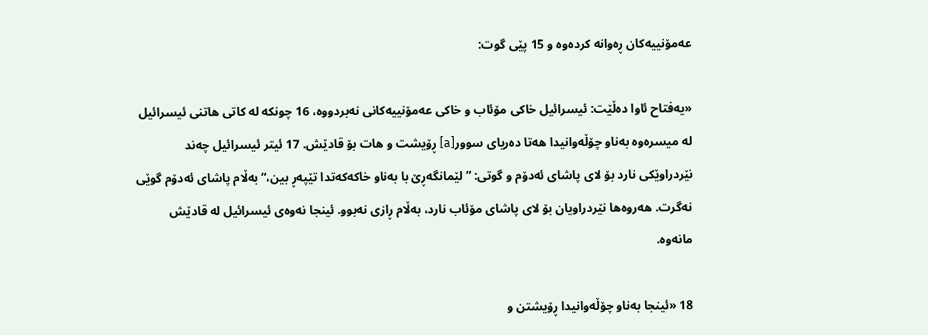عەمۆنییەکان ڕەوانە کردەوە و 15 پێی گوت:

«یەفتاح ئاوا دەڵێت: ئیسرائیل خاکی مۆئاب و خاکی عەمۆنییەکانی نەبردووە، 16 چونکە لە کاتی هاتنی ئیسرائیل لە میسرەوە بەناو چۆڵەوانیدا هەتا دەریای سوور[a] ڕۆیشت و هات بۆ قادێش. 17 ئیتر ئیسرائیل چەند نێردراوێکی نارد بۆ لای پاشای ئەدۆم و گوتی: ”لێمانگەڕێ با بەناو خاکەکەتدا تێپەڕ بین،“ بەڵام پاشای ئەدۆم گوێی نەگرت. هەروەها نێردراویان بۆ لای پاشای مۆئاب نارد، بەڵام ڕازی نەبوو. ئینجا نەوەی ئیسرائیل لە قادێش مانەوە.

18 «ئینجا بەناو چۆڵەوانیدا ڕۆیشتن و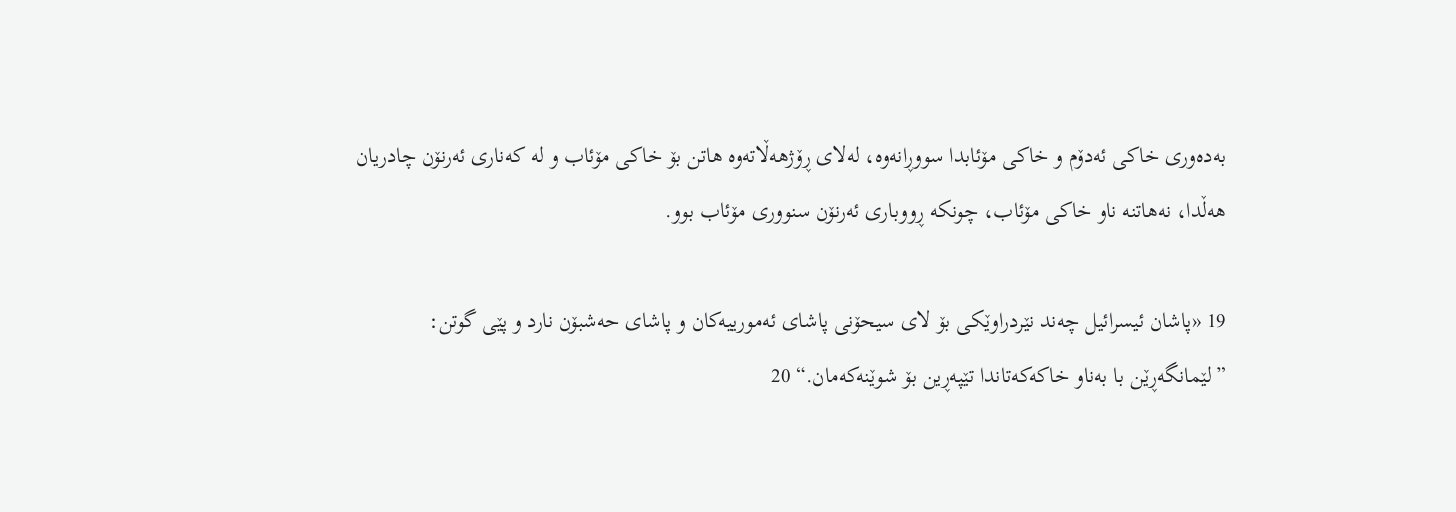بەدەوری خاکی ئەدۆم و خاکی مۆئابدا سووڕانەوە، لەلای ڕۆژهەڵاتەوە هاتن بۆ خاکی مۆئاب و لە کەناری ئەرنۆن چادریان هەڵدا، نەهاتنە ناو خاکی مۆئاب، چونکە ڕووباری ئەرنۆن سنووری مۆئاب بوو.

19 «پاشان ئیسرائیل چەند نێردراوێکی بۆ لای سیحۆنی پاشای ئەمورییەکان و پاشای حەشبۆن نارد و پێی گوتن: ”لێمانگەڕێن با بەناو خاکەکەتاندا تێپەڕین بۆ شوێنەکەمان.“ 20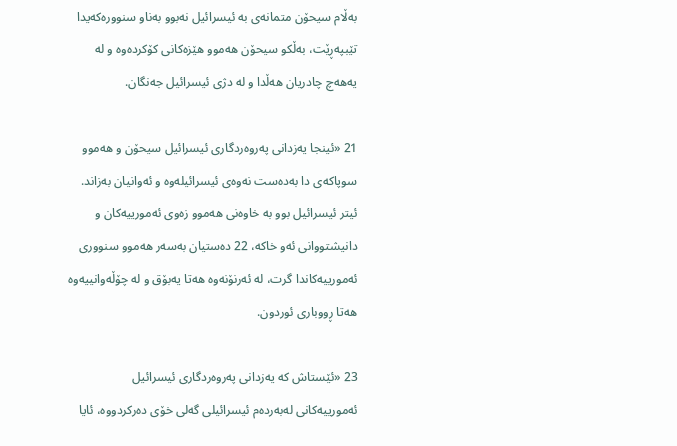بەڵام سیحۆن متمانەی بە ئیسرائیل نەبوو بەناو سنوورەکەیدا تێبپەڕێت، بەڵکو سیحۆن هەموو هێزەکانی کۆکردەوە و لە یەهەچ چادریان هەڵدا و لە دژی ئیسرائیل جەنگان.

21 «ئینجا یەزدانی پەروەردگاری ئیسرائیل سیحۆن و هەموو سوپاکەی دا بەدەست نەوەی ئیسرائیلەوە و ئەوانیان بەزاند. ئیتر ئیسرائیل بوو بە خاوەنی هەموو زەوی ئەمورییەکان و دانیشتووانی ئەو خاکە، 22 دەستیان بەسەر هەموو سنووری ئەمورییەکاندا گرت، لە ئەرنۆنەوە هەتا یەبۆق و لە چۆڵەوانییەوە هەتا ڕووباری ئوردون.

23 «ئێستاش کە یەزدانی پەروەردگاری ئیسرائیل ئەمورییەکانی لەبەردەم ئیسرائیلی گەلی خۆی دەرکردووە، ئایا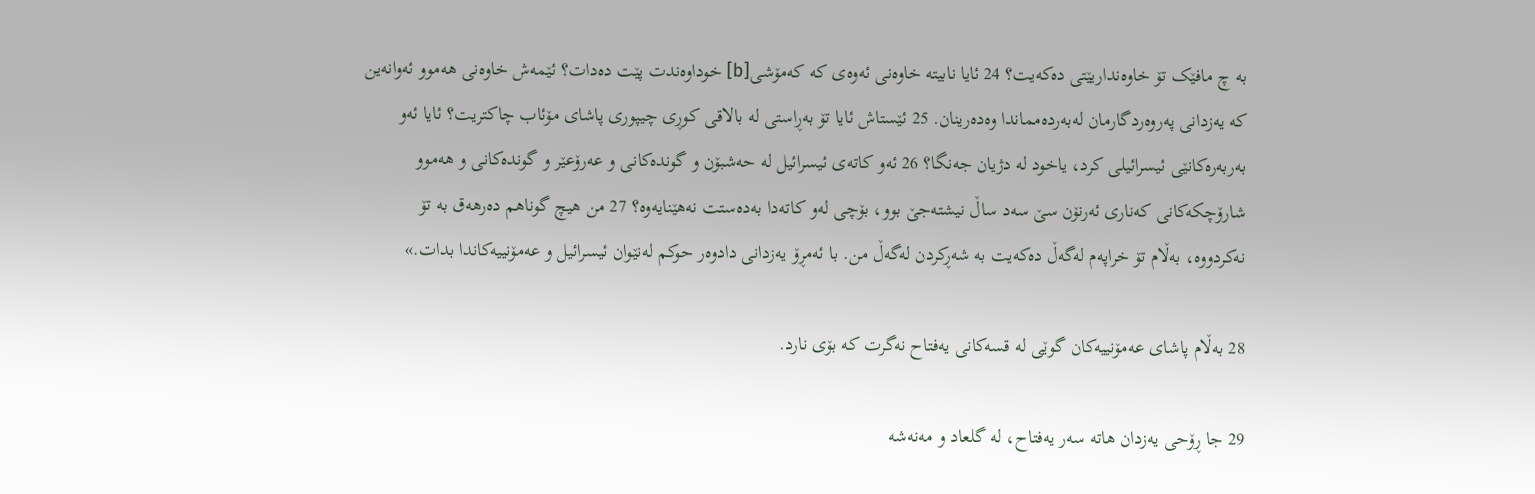بە چ مافێک تۆ خاوەنداریێتی دەکەیت؟ 24 ئایا نابیتە خاوەنی ئەوەی کە کەمۆشی[b] خوداوەندت پێت دەدات؟ ئێمەش خاوەنی هەموو ئەوانەین کە یەزدانی پەروەردگارمان لەبەردەمماندا وەدەرینان. 25 ئێستاش ئایا تۆ بەڕاستی لە بالاقی کوڕی چیپوری پاشای مۆئاب چاکتریت؟ ئایا ئەو بەربەرەکانێی ئیسرائیلی کرد، یاخود لە دژیان جەنگا؟ 26 ئەو کاتەی ئیسرائیل لە حەشبۆن و گوندەکانی و عەرۆعێر و گوندەکانی و هەموو شارۆچکەکانی کەناری ئەرنۆن سێ سەد ساڵ نیشتەجێ بوو، بۆچی لەو کاتەدا بەدەستت نەهێنایەوە؟ 27 من هیچ گوناهم دەرهەق بە تۆ نەکردووە، بەڵام تۆ خراپەم لەگەڵ دەکەیت بە شەڕکردن لەگەڵ من. با ئەمڕۆ یەزدانی دادوەر حوکم لەنێوان ئیسرائیل و عەمۆنییەکاندا بدات.»

28 بەڵام پاشای عەمۆنییەکان گوێی لە قسەکانی یەفتاح نەگرت کە بۆی نارد.

29 جا ڕۆحی یەزدان هاتە سەر یەفتاح، لە گلعاد و مەنەشە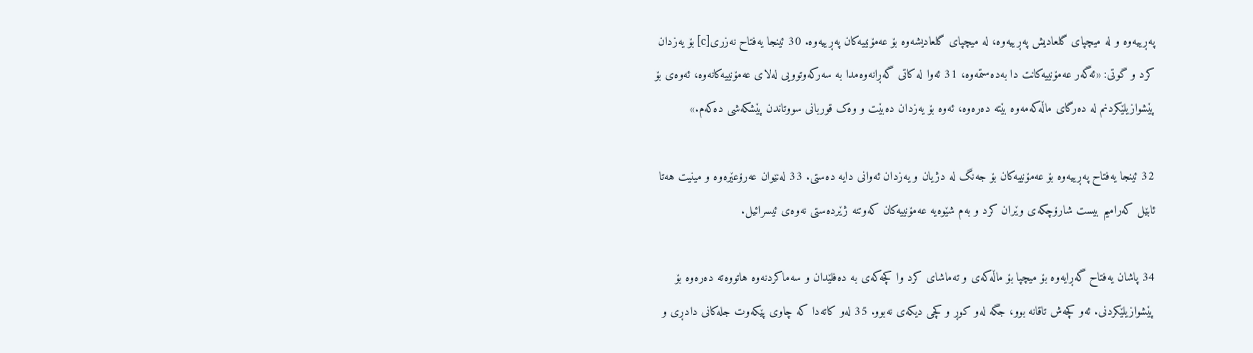پەڕییەوە و لە میچپای گلعادیش پەڕییەوە، لە میچپای گلعادیشەوە بۆ عەمۆنییەکان پەڕییەوە. 30 ئینجا یەفتاح نەزری[c] بۆ یەزدان کرد و گوتی: «ئەگەر عەمۆنییەکانت دا بەدەستمەوە، 31 ئەوا لە کاتی گەڕانەوەمدا بە سەرکەوتوویی لەلای عەمۆنییەکانەوە، ئەوەی بۆ پێشوازیلێکردنم لە دەرگای ماڵەکەمەوە بێتە دەرەوە، ئەوە بۆ یەزدان دەبێت و وەک قوربانی سووتاندن پێشکەشی دەکەم.»

32 ئینجا یەفتاح پەڕییەوە بۆ عەمۆنییەکان بۆ جەنگ لە دژیان و یەزدان ئەوانی دایە دەستی. 33 لەنێوان عەرۆعێرەوە و مینیت هەتا ئابێل کەرامیم بیست شارۆچکەی وێران کرد و بەم شێوەیە عەمۆنییەکان کەوتنە ژێردەستی نەوەی ئیسرائیل.

34 پاشان یەفتاح گەڕایەوە بۆ میچپا بۆ ماڵەکەی و تەماشای کرد وا کچەکەی بە دەفلێدان و سەماکردنەوە هاتووەتە دەرەوە بۆ پێشوازیلێکردنی. ئەو کچەش تاقانە بوو، جگە لەو کوڕ و کچی دیکەی نەبوو. 35 لەو کاتەدا کە چاوی پێکەوت جلەکانی دادڕی و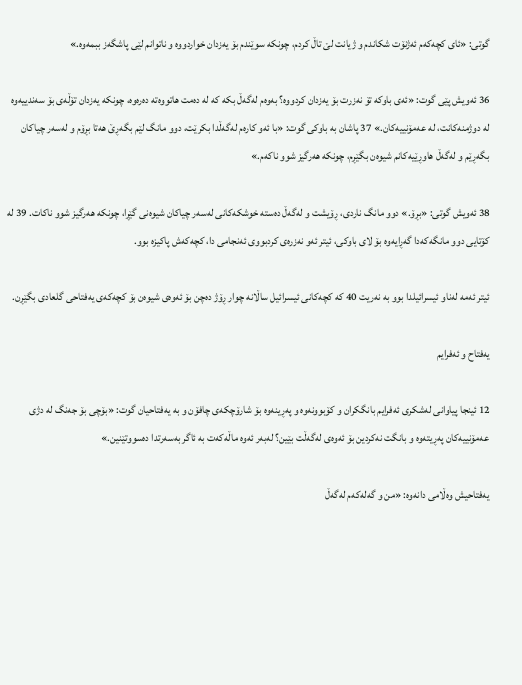گوتی: «ئای کچەکەم ئەژنۆت شکاندم و ژیانت لێ تاڵ کردم، چونکە سوێندم بۆ یەزدان خواردووە و ناتوانم لێی پاشگەز ببمەوە.»

36 ئەویش پێی گوت: «ئەی باوکە تۆ نەزرت بۆ یەزدان کردووە؟ بەوەم لەگەڵ بکە کە لە دەمت هاتووەتە دەرەوە، چونکە یەزدان تۆڵەی بۆ سەندییەوە لە دوژمنەکانت، لە عەمۆنییەکان.» 37 پاشان بە باوکی گوت: «با ئەو کارەم لەگەڵدا بکرێت، دوو مانگ لێم بگەڕێ هەتا بڕۆم و لەسەر چیاکان بگەڕێم و لەگەڵ هاوڕێیەکانم شیوەن بگێڕم، چونکە هەرگیز شوو ناکەم.»

38 ئەویش گوتی: «بڕۆ.» دوو مانگ ناردی، ڕۆیشت و لەگەڵ دەستە خوشکەکانی لەسەر چیاکان شیوەنی گێڕا، چونکە هەرگیز شوو ناکات. 39 لە کۆتایی دوو مانگەکەدا گەڕایەوە بۆ لای باوکی، ئیتر ئەو نەزرەی کردبووی ئەنجامی دا، کچەکەش پاکیزە بوو.

ئیتر ئەمە لەناو ئیسرائیلدا بوو بە نەریت 40 کە کچەکانی ئیسرائیل ساڵانە چوار ڕۆژ دەچن بۆ ئەوەی شیوەن بۆ کچەکەی یەفتاحی گلعادی بگێڕن.

یەفتاح و ئەفرایم

12 ئینجا پیاوانی لەشکری ئەفرایم بانگکران و کۆبوونەوە و پەڕینەوە بۆ شارۆچکەی چافۆن و بە یەفتاحیان گوت: «بۆچی بۆ جەنگ لە دژی عەمۆنییەکان پەڕیتەوە و بانگت نەکردین بۆ ئەوەی لەگەڵت بێین؟ لەبەر ئەوە ماڵەکەت بە ئاگر بەسەرتدا دەسووتێنین.»

یەفتاحیش وەڵامی دانەوە: «من و گەلەکەم لەگەڵ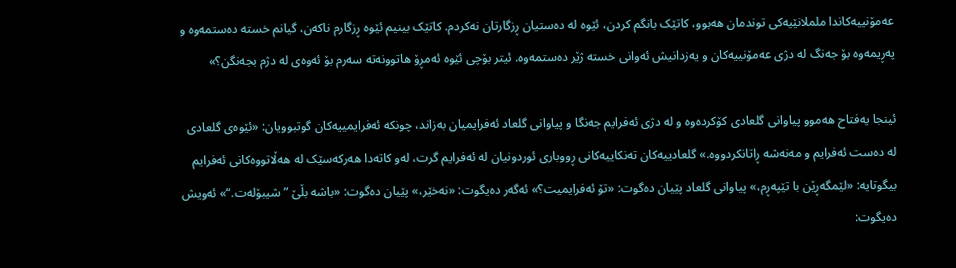عەمۆنییەکاندا ململانێیەکی توندمان هەبوو، کاتێک بانگم کردن، ئێوە لە دەستیان ڕزگارتان نەکردم. کاتێک بینیم ئێوە ڕزگارم ناکەن، گیانم خستە دەستمەوە و پەڕیمەوە بۆ جەنگ لە دژی عەمۆنییەکان و یەزدانیش ئەوانی خستە ژێر دەستمەوە. ئیتر بۆچی ئێوە ئەمڕۆ هاتوونەتە سەرم بۆ ئەوەی لە دژم بجەنگن؟»

ئینجا یەفتاح هەموو پیاوانی گلعادی کۆکردەوە و لە دژی ئەفرایم جەنگا و پیاوانی گلعاد ئەفرایمیان بەزاند، چونکە ئەفرایمییەکان گوتبوویان: «ئێوەی گلعادی لە دەست ئەفرایم و مەنەشە ڕاتانکردووە.» گلعادییەکان تەنکاییەکانی ڕووباری ئوردونیان لە ئەفرایم گرت، لەو کاتەدا هەرکەسێک لە هەڵاتووەکانی ئەفرایم بیگوتایە: «لێمگەڕێن با تێپەڕم،» پیاوانی گلعاد پێیان دەگوت: «تۆ ئەفرایمیت؟» ئەگەر دەیگوت: «نەخێر،» پێیان دەگوت: «باشە بڵێ ”شیبۆلەت.“» ئەویش دەیگوت: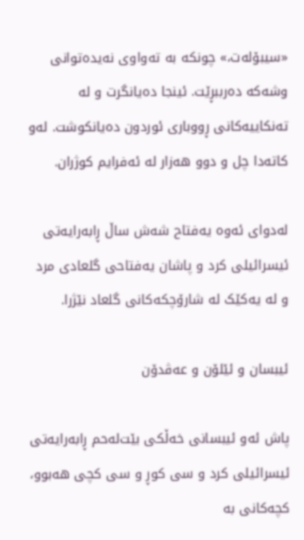«سیبۆلەت،» چونکە بە تەواوی نەیدەتوانی وشەکە دەرببڕێت. ئینجا دەیانگرت و لە تەنکاییەکانی ڕووباری ئوردون دەیانکوشت. لەو کاتەدا چل و دوو هەزار لە ئەفرایم کوژران.

لەدوای ئەوە یەفتاح شەش ساڵ ڕابەرایەتی ئیسرائیلی کرد و پاشان یەفتاحی گلعادی مرد و لە یەکێک لە شارۆچکەکانی گلعاد نێژرا.

ئیبسان و ئێلۆن و عەڤدۆن

پاش ئەو ئیبسانی خەڵکی بێت‌لەحم ڕابەرایەتی ئیسرائیلی کرد و سی کوڕ و سی کچی هەبوو، کچەکانی بە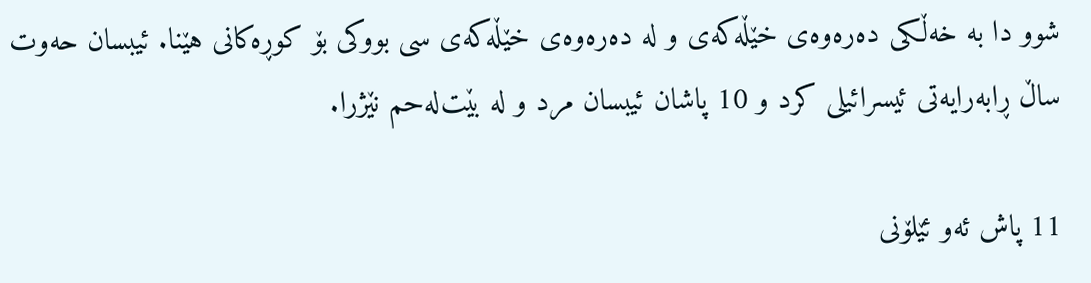شوو دا بە خەڵکی دەرەوەی خێڵەکەی و لە دەرەوەی خێڵەکەی سی بووکی بۆ کوڕەکانی هێنا. ئیبسان حەوت ساڵ ڕابەرایەتی ئیسرائیلی کرد و 10 پاشان ئیبسان مرد و لە بێت‌لەحم نێژرا.

11 پاش ئەو ئێلۆنی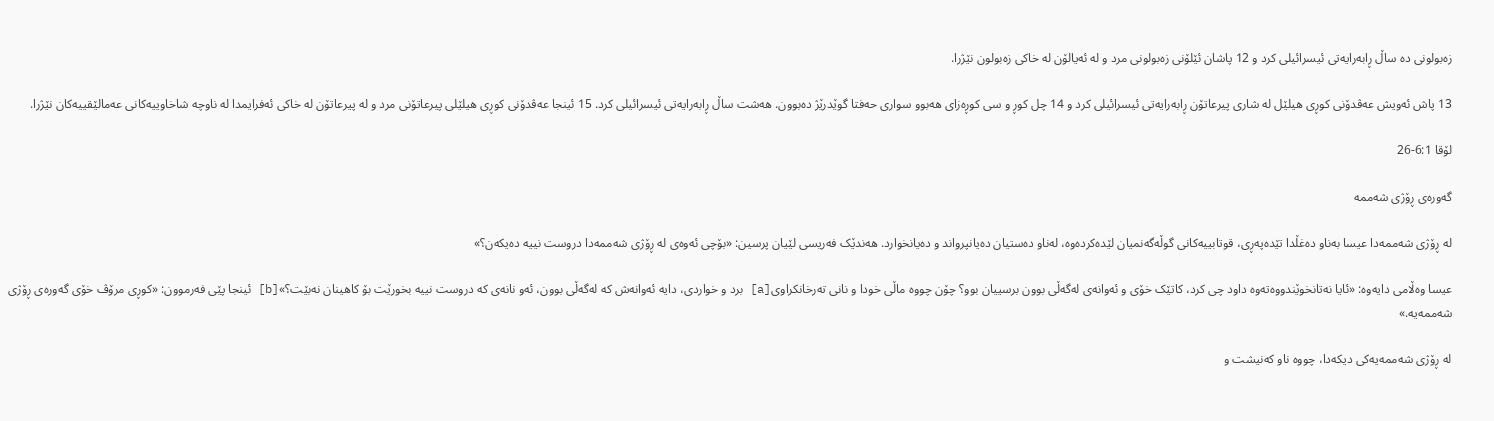زەبولونی دە ساڵ ڕابەرایەتی ئیسرائیلی کرد و 12 پاشان ئێلۆنی زەبولونی مرد و لە ئەیالۆن لە خاکی زەبولون نێژرا.

13 پاش ئەویش عەڤدۆنی کوڕی هیلێل لە شاری پیرعاتۆن ڕابەرایەتی ئیسرائیلی کرد و 14 چل کوڕ و سی کوڕەزای هەبوو سواری حەفتا گوێدرێژ دەبوون. هەشت ساڵ ڕابەرایەتی ئیسرائیلی کرد. 15 ئینجا عەڤدۆنی کوڕی هیلێلی پیرعاتۆنی مرد و لە پیرعاتۆن لە خاکی ئەفرایمدا لە ناوچە شاخاوییەکانی عەمالێقییەکان نێژرا.

لۆقا 6:1-26

گەورەی ڕۆژی شەممە

لە ڕۆژی شەممەدا عیسا بەناو دەغڵدا تێدەپەڕی، قوتابییەکانی گوڵەگەنمیان لێدەکردەوە، لەناو دەستیان دەیانپرواند و دەیانخوارد. هەندێک فەریسی لێیان پرسین: «بۆچی ئەوەی لە ڕۆژی شەممەدا دروست نییە دەیکەن؟»

عیسا وەڵامی دایەوە: «ئایا نەتانخوێندووەتەوە داود چی کرد، کاتێک خۆی و ئەوانەی لەگەڵی بوون برسییان بوو؟ چۆن چووە ماڵی خودا و نانی تەرخانکراوی[a] برد و خواردی، دایە ئەوانەش کە لەگەڵی بوون، ئەو نانەی کە دروست نییە بخورێت بۆ کاهینان نەبێت؟»[b] ئینجا پێی فەرموون: «کوڕی مرۆڤ خۆی گەورەی ڕۆژی شەممەیە.»

لە ڕۆژی شەممەیەکی دیکەدا، چووە ناو کەنیشت و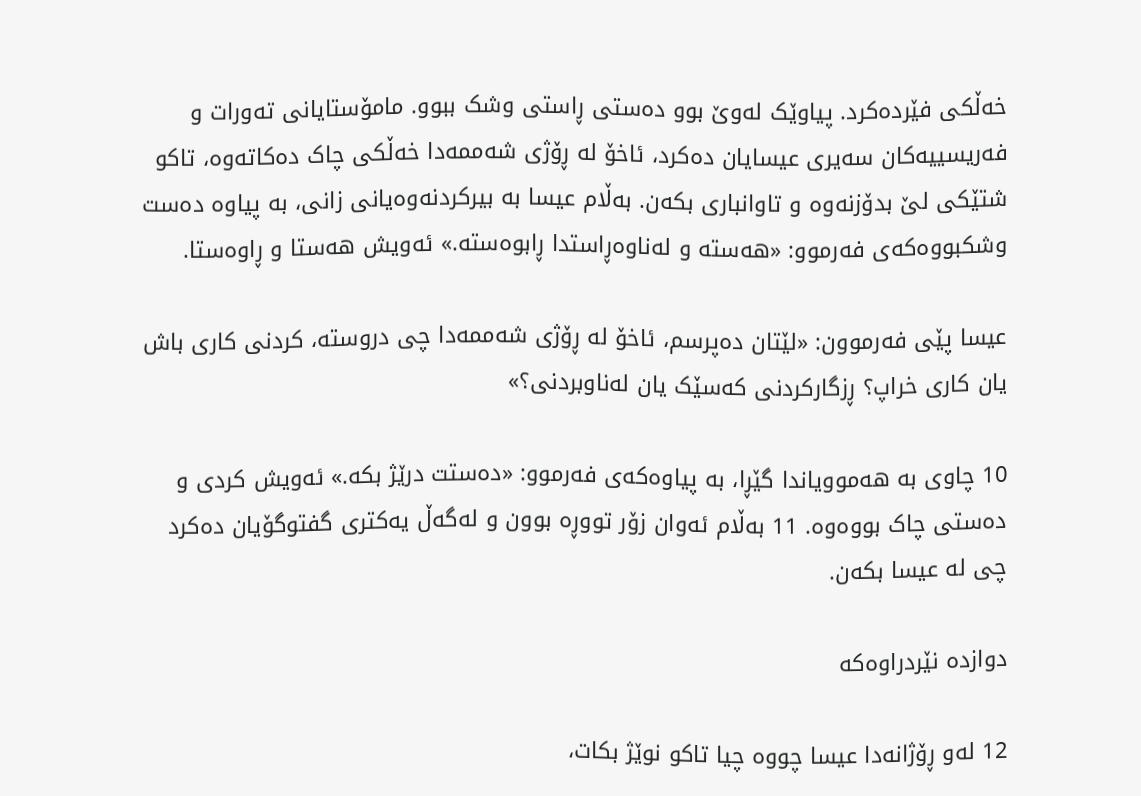خەڵکی فێردەکرد. پیاوێک لەوێ بوو دەستی ڕاستی وشک ببوو. مامۆستایانی تەورات و فەریسییەکان سەیری عیسایان دەکرد، ئاخۆ لە ڕۆژی شەممەدا خەڵکی چاک دەکاتەوە، تاکو شتێکی لێ بدۆزنەوە و تاوانباری بکەن. بەڵام عیسا بە بیرکردنەوەیانی زانی، بە پیاوە دەست وشکبووەکەی فەرموو: «هەستە و لەناوەڕاستدا ڕابوەستە.» ئەویش هەستا و ڕاوەستا.

عیسا پێی فەرموون: «لێتان دەپرسم، ئاخۆ لە ڕۆژی شەممەدا چی دروستە، کردنی کاری باش یان کاری خراپ؟ ڕزگارکردنی کەسێک یان لەناوبردنی؟»

10 چاوی بە هەموویاندا گێڕا، بە پیاوەکەی فەرموو: «دەستت درێژ بکە.» ئەویش کردی و دەستی چاک بووەوە. 11 بەڵام ئەوان زۆر تووڕە بوون و لەگەڵ یەکتری گفتوگۆیان دەکرد چی لە عیسا بکەن.

دوازدە نێردراوەکە

12 لەو ڕۆژانەدا عیسا چووە چیا تاکو نوێژ بکات،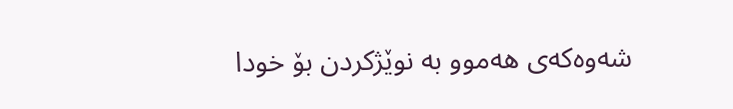شەوەکەی هەموو بە نوێژکردن بۆ خودا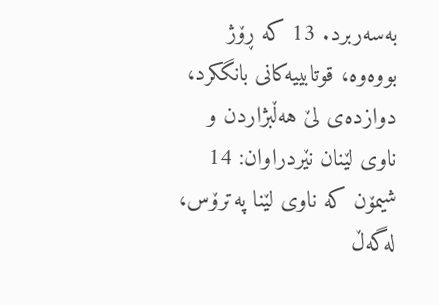بەسەربرد. 13 کە ڕۆژ بووەوە، قوتابییەکانی بانگکرد، دوازدەی لێ هەڵبژاردن و ناوی لێنان نێردراوان: 14 شیمۆن کە ناوی لێنا پەترۆس، لەگەڵ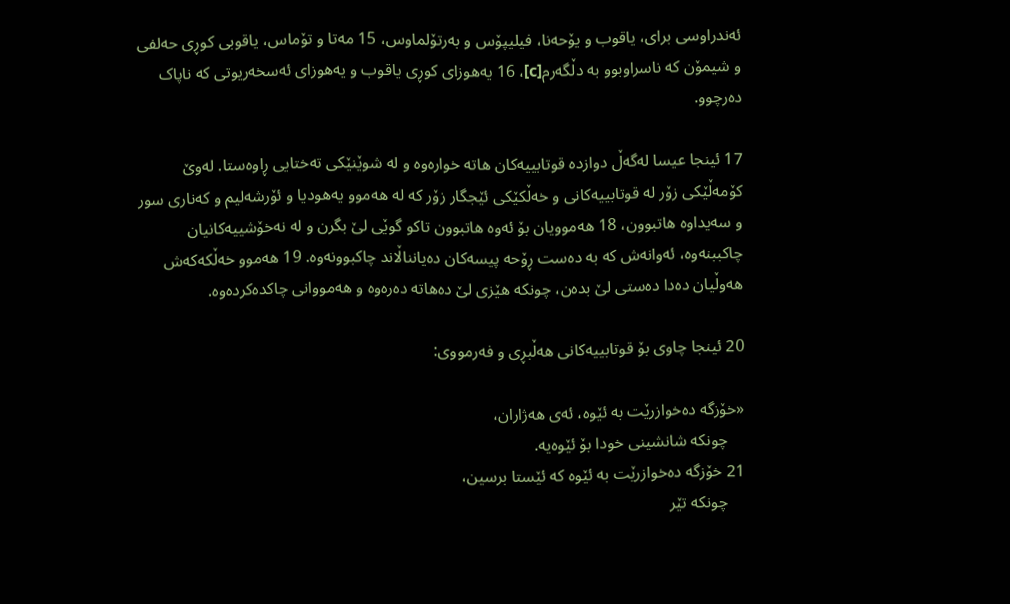ئەندراوسی برای، یاقوب و یۆحەنا، فیلیپۆس و بەرتۆلماوس، 15 مەتا و تۆماس، یاقوبی کوڕی حەلفی و شیمۆن کە ناسراوبوو بە دڵگەرم[c]، 16 یەهوزای کوڕی یاقوب و یەهوزای ئەسخەریوتی کە ناپاک دەرچوو.

17 ئینجا عیسا لەگەڵ دوازدە قوتابییەکان هاتە خوارەوە و لە شوێنێکی تەختایی ڕاوەستا. لەوێ کۆمەڵێکی زۆر لە قوتابییەکانی و خەڵکێکی ئێجگار زۆر کە لە هەموو یەهودیا و ئۆرشەلیم و کەناری سور و سەیداوە هاتبوون، 18 هەموویان بۆ ئەوە هاتبوون تاکو گوێی لێ بگرن و لە نەخۆشییەکانیان چاکببنەوە، ئەوانەش کە بە دەست ڕۆحە پیسەکان دەیانناڵاند چاکبوونەوە. 19 هەموو خەڵکەکەش هەوڵیان دەدا دەستی لێ بدەن، چونکە هێزی لێ دەهاتە دەرەوە و هەمووانی چاکدەکردەوە.

20 ئینجا چاوی بۆ قوتابییەکانی هەڵبڕی و فەرمووی:

«خۆزگە دەخوازرێت بە ئێوە، ئەی هەژاران،
    چونکە شانشینی خودا بۆ ئێوەیە.
21 خۆزگە دەخوازرێت بە ئێوە کە ئێستا برسین،
    چونکە تێر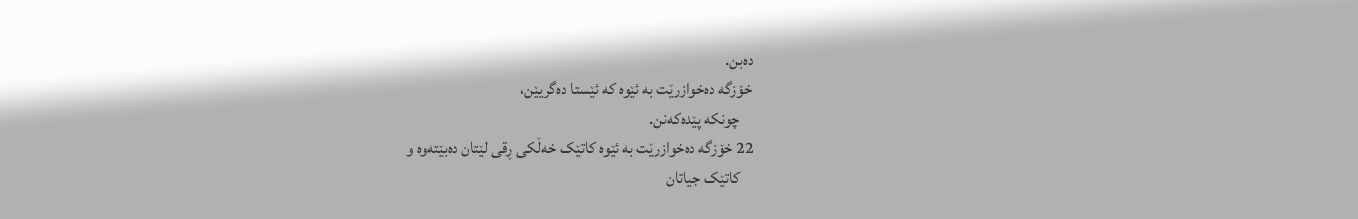دەبن.
خۆزگە دەخوازرێت بە ئێوە کە ئێستا دەگریێن،
    چونکە پێدەکەنن.
22 خۆزگە دەخوازرێت بە ئێوە کاتێک خەڵکی ڕقی لێتان دەبێتەوە و
    کاتێک جیاتان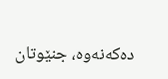دەکەنەوە، جنێوتان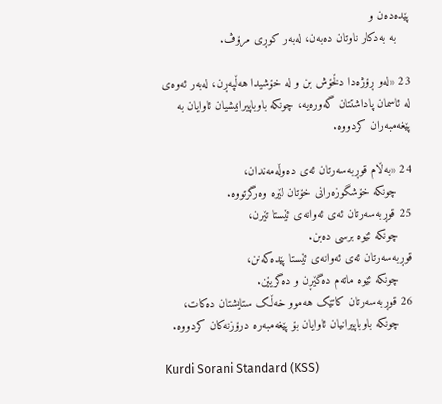پێدەدەن و
    بە بەدکار ناوتان دەبەن، لەبەر کوڕی مرۆڤ.

23 «لەو ڕۆژەدا دڵخۆش بن و لە خۆشیدا هەڵپەڕن، لەبەر ئەوەی لە ئاسمان پاداشتتان گەورەیە، چونکە باوباپیرانیشیان ئاوایان بە پێغەمبەران کردووە.

24 «بەڵام قوڕبەسەرتان ئەی دەوڵەمەندان،
    چونکە خۆشگوزەرانی خۆتان لێرە وەرگرتووە.
25 قوڕبەسەرتان ئەی ئەوانەی ئێستا تێرن،
    چونکە ئێوە برسی دەبن.
قوڕبەسەرتان ئەی ئەوانەی ئێستا پێدەکەنن،
    چونکە ئێوە ماتەم دەگێڕن و دەگریێن.
26 قوڕبەسەرتان کاتێک هەموو خەڵک ستایشتان دەکات،
    چونکە باوباپیرانیان ئاوایان بۆ پێغەمبەرە درۆزنەکان کردووە.

Kurdi Sorani Standard (KSS)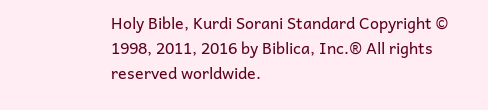Holy Bible, Kurdi Sorani Standard Copyright © 1998, 2011, 2016 by Biblica, Inc.® All rights reserved worldwide.